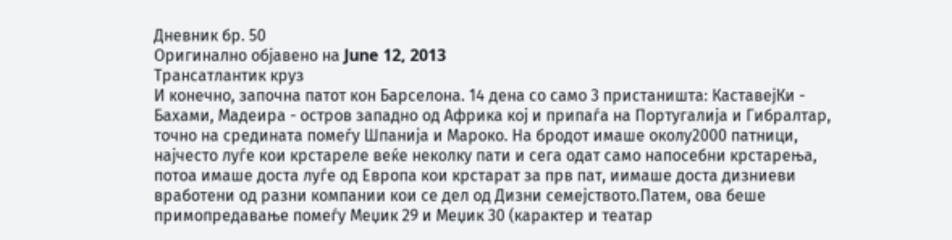Дневник бр. 50
Оригинално објавено на June 12, 2013
Трансатлантик круз
И конечно, започна патот кон Барселона. 14 дена со само 3 пристаништа: КаставејКи - Бахами, Мадеира - остров западно од Африка кој и припаѓа на Португалија и Гибралтар, точно на средината помеѓу Шпанија и Мароко. На бродот имаше околу2000 патници, најчесто луѓе кои крстареле веќе неколку пати и сега одат само напосебни крстарења, потоа имаше доста луѓе од Европа кои крстарат за прв пат, иимаше доста дизниеви вработени од разни компании кои се дел од Дизни семејството.Патем, ова беше примопредавање помеѓу Меџик 29 и Меџик 30 (карактер и театар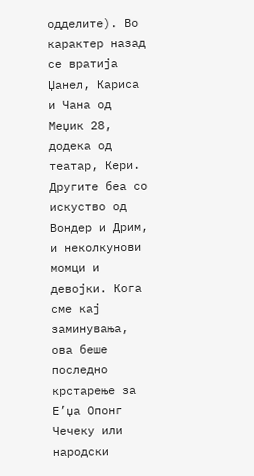одделите). Во карактер назад се вратија Џанел, Кариса и Чана од Меџик 28, додека од театар, Кери. Другите беа со искуство од Вондер и Дрим, и неколкунови момци и девојки. Кога сме кај заминувања, ова беше последно крстарење за Е’џа Опонг Чечеку или народски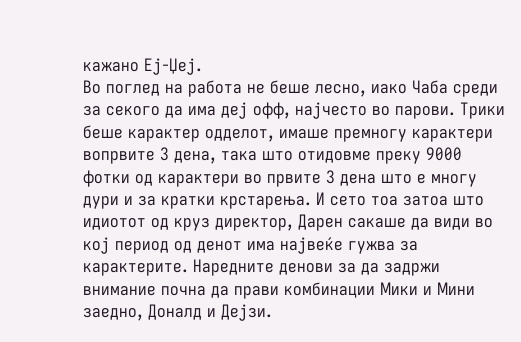кажано Еј-Џеј.
Во поглед на работа не беше лесно, иако Чаба среди за секого да има деј офф, најчесто во парови. Трики беше карактер одделот, имаше премногу карактери вопрвите 3 дена, така што отидовме преку 9000 фотки од карактери во првите 3 дена што е многу дури и за кратки крстарења. И сето тоа затоа што идиотот од круз директор, Дарен сакаше да види во кој период од денот има највеќе гужва за карактерите. Наредните денови за да задржи внимание почна да прави комбинации Мики и Мини заедно, Доналд и Дејзи.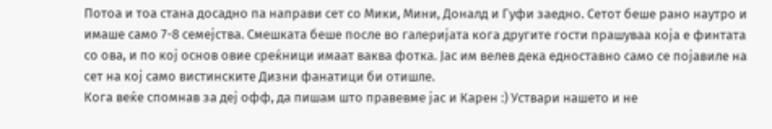Потоа и тоа стана досадно па направи сет со Мики, Мини, Доналд и Гуфи заедно. Сетот беше рано наутро и имаше само 7-8 семејства. Смешката беше после во галеријата кога другите гости прашуваа која е финтата со ова, и по кој основ овие среќници имаат ваква фотка. Јас им велев дека едноставно само се појавиле на сет на кој само вистинските Дизни фанатици би отишле.
Кога веќе спомнав за деј офф, да пишам што правевме јас и Карен :) Уствари нашето и не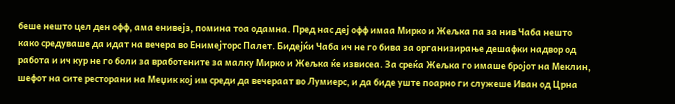беше нешто цел ден офф, ама енивејз, помина тоа одамна. Пред нас деј офф имаа Мирко и Жељка па за нив Чаба нешто како средуваше да идат на вечера во Енимејторс Палет. Бидејќи Чаба ич не го бива за организирање дешафки надвор од работа и ич кур не го боли за вработените за малку Мирко и Жељка ќе извисеа. За среќа Жељка го имаше бројот на Меклин, шефот на сите ресторани на Меџик кој им среди да вечераат во Лумиерс, и да биде уште поарно ги служеше Иван од Црна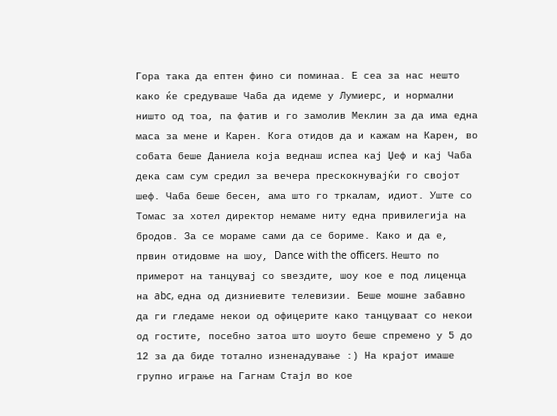Гора така да ептен фино си поминаа. Е сеа за нас нешто како ќе средуваше Чаба да идеме у Лумиерс, и нормални ништо од тоа, па фатив и го замолив Меклин за да има една маса за мене и Карен. Кога отидов да и кажам на Карен, во собата беше Даниела која веднаш испеа кај Џеф и кај Чаба дека сам сум средил за вечера прескокнувајќи го својот шеф. Чаба беше бесен, ама што го тркалам, идиот. Уште со Томас за хотел директор немаме ниту една привилегија на бродов. За се мораме сами да се бориме. Како и да е, првин отидовме на шоу, Dance with the officers. Нешто по примерот на танцувај со ѕвездите, шоу кое е под лиценца на abc, една од дизниевите телевизии. Беше мошне забавно да ги гледаме некои од офицерите како танцуваат со некои од гостите, посебно затоа што шоуто беше спремено у 5 до 12 за да биде тотално изненадување :) На крајот имаше групно играње на Гагнам Стајл во кое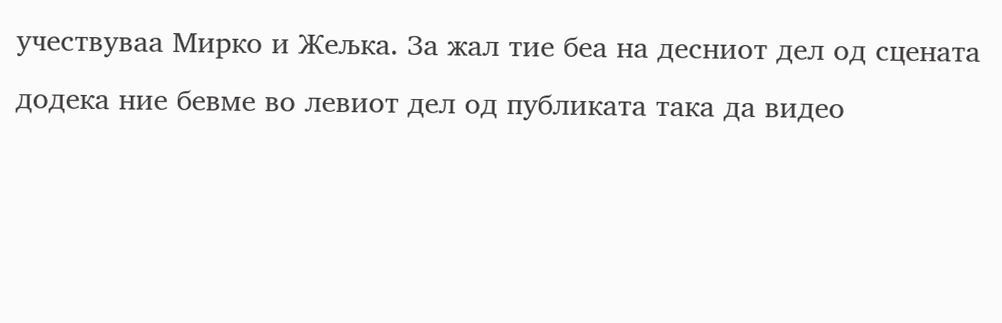учествуваа Мирко и Жељка. За жал тие беа на десниот дел од сцената додека ние бевме во левиот дел од публиката така да видео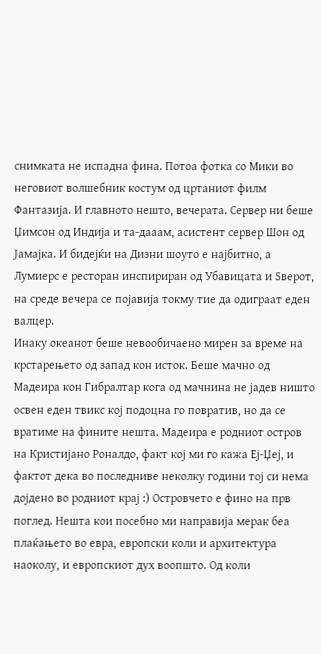снимката не испадна фина. Потоа фотка со Мики во неговиот волшебник костум од цртаниот филм Фантазија. И главното нешто, вечерата. Сервер ни беше Џимсон од Индија и та-дааам, асистент сервер Шон од Јамајка. И бидејќи на Дизни шоуто е најбитно, а Лумиерс е ресторан инспириран од Убавицата и Ѕверот, на среде вечера се појавија токму тие да одиграат еден валцер.
Инаку океанот беше невообичаено мирен за време на крстарењето од запад кон исток. Беше мачно од Мадеира кон Гибралтар кога од мачнина не јадев ништо освен еден твикс кој подоцна го повратив, но да се вратиме на фините нешта. Мадеира е родниот остров на Кристијано Роналдо, факт кој ми го кажа Еј-Џеј, и фактот дека во последниве неколку години тој си нема дојдено во родниот крај :) Островчето е фино на прв поглед. Нешта кои посебно ми направија мерак беа плаќањето во евра, европски коли и архитектура наоколу, и европскиот дух воопшто. Од коли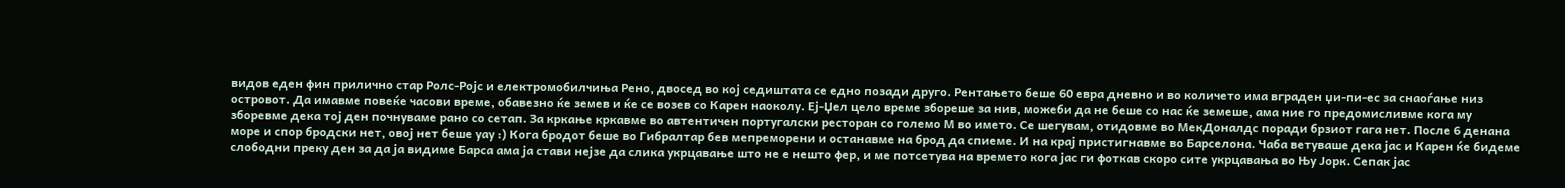видов еден фин прилично стар Ролс-Ројс и електромобилчиња Рено, двосед во кој седиштата се едно позади друго. Рентањето беше 60 евра дневно и во количето има вграден џи-пи-ес за снаоѓање низ островот. Да имавме повеќе часови време, обавезно ќе земев и ќе се возев со Карен наоколу. Еј-Џел цело време збореше за нив, можеби да не беше со нас ќе земеше, ама ние го предомисливме кога му зборевме дека тој ден почнуваме рано со сетап. За кркање кркавме во автентичен португалски ресторан со големо М во името. Се шегувам, отидовме во МекДоналдс поради брзиот гага нет. После 6 денана море и спор бродски нет, овој нет беше уау :) Кога бродот беше во Гибралтар бев мепреморени и останавме на брод да спиеме. И на крај пристигнавме во Барселона. Чаба ветуваше дека јас и Карен ќе бидеме слободни преку ден за да ја видиме Барса ама ја стави нејзе да слика укрцавање што не е нешто фер, и ме потсетува на времето кога јас ги фоткав скоро сите укрцавања во Њу Јорк. Сепак јас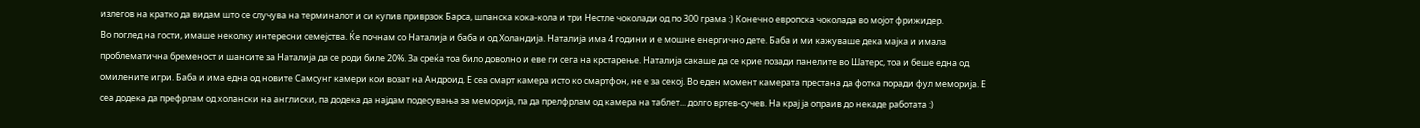излегов на кратко да видам што се случува на терминалот и си купив приврзок Барса, шпанска кока-кола и три Нестле чоколади од по 300 грама :) Конечно европска чоколада во мојот фрижидер.
Во поглед на гости, имаше неколку интересни семејства. Ќе почнам со Наталија и баба и од Холандија. Наталија има 4 години и е мошне енергично дете. Баба и ми кажуваше дека мајка и имала проблематична бременост и шансите за Наталија да се роди биле 20%. За среќа тоа било доволно и еве ги сега на крстарење. Наталија сакаше да се крие позади панелите во Шатерс, тоа и беше една од омилените игри. Баба и има една од новите Самсунг камери кои возат на Андроид. Е сеа смарт камера исто ко смартфон, не е за секој. Во еден момент камерата престана да фотка поради фул меморија. Е сеа додека да префрлам од холански на англиски, па додека да најдам подесувања за меморија, па да прелфрлам од камера на таблет... долго вртев-сучев. На крај ја опраив до некаде работата :)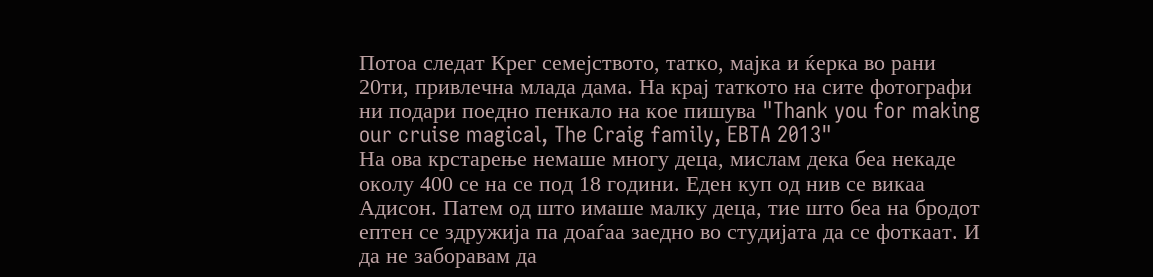Потоа следат Крег семејството, татко, мајка и ќерка во рани 20ти, привлечна млада дама. На крај таткото на сите фотографи ни подари поедно пенкало на кое пишува "Thank you for making our cruise magical, The Craig family, EBTA 2013"
На ова крстарење немаше многу деца, мислам дека беа некаде околу 400 се на се под 18 години. Еден куп од нив се викаа Адисон. Патем од што имаше малку деца, тие што беа на бродот ептен се здружија па доаѓаа заедно во студијата да се фоткаат. И да не заборавам да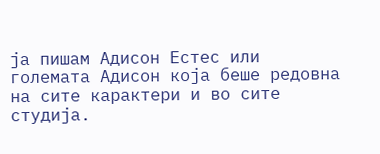ја пишам Адисон Естес или големата Адисон која беше редовна на сите карактери и во сите студија.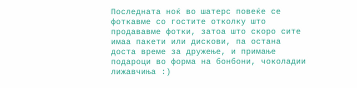Последната ноќ во шатерс повеќе се фоткавме со гостите отколку што продававме фотки, затоа што скоро сите имаа пакети или дискови, па остана доста време за дружење, и примање подароци во форма на бонбони, чоколадии лижавчиња :)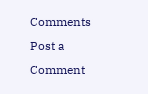Comments
Post a Comment